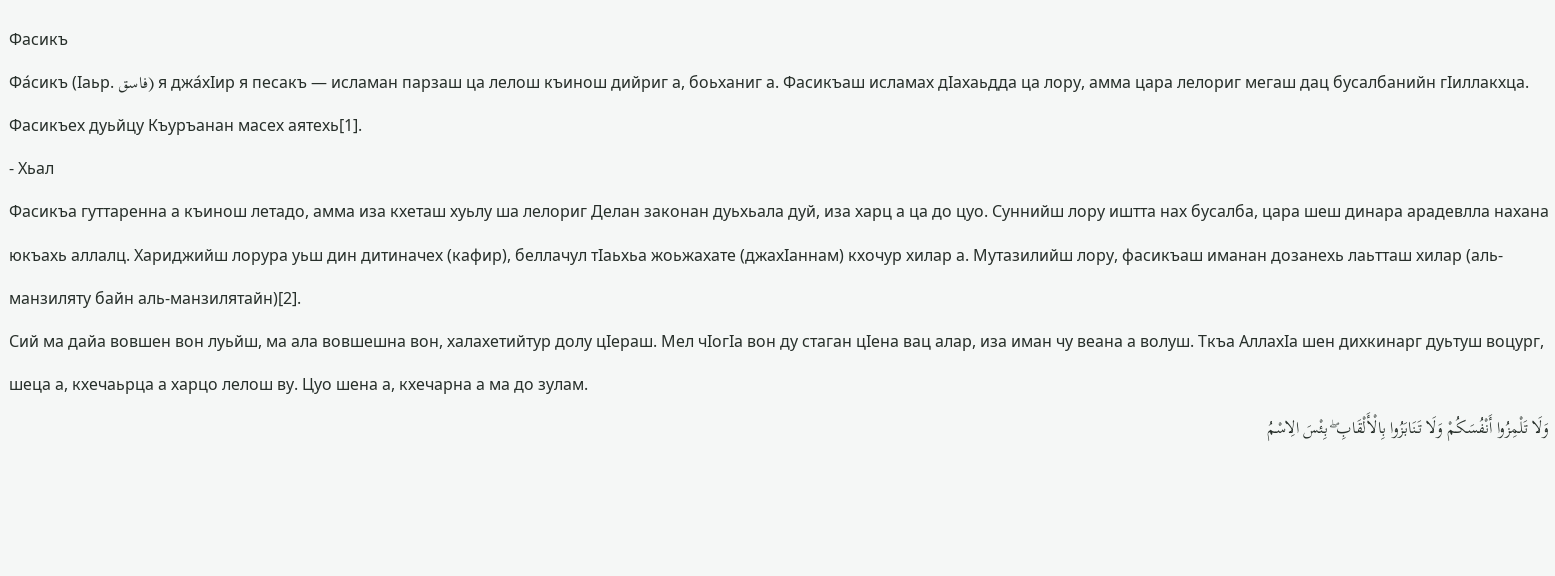Фасикъ
Фа́сикъ (Ӏаьр. فاسق) я джа́хIир я песакъ — исламан парзаш ца лелош къинош дийриг а, боьханиг а. Фасикъаш исламах дIахаьдда ца лору, амма цара лелориг мегаш дац бусалбанийн гIиллакхца. Фасикъех дуьйцу Къуръанан масех аятехь[1].
- Хьал
Фасикъа гуттаренна а къинош летадо, амма иза кхеташ хуьлу ша лелориг Делан законан дуьхьала дуй, иза харц а ца до цуо. Суннийш лору иштта нах бусалба, цара шеш динара арадевлла нахана юкъахь аллалц. Хариджийш лорура уьш дин дитиначех (кафир), беллачул тIаьхьа жоьжахате (джахIаннам) кхочур хилар а. Мутазилийш лору, фасикъаш иманан дозанехь лаьтташ хилар (аль-манзиляту байн аль-манзилятайн)[2].
Сий ма дайа вовшен вон луьйш, ма ала вовшешна вон, халахетийтур долу цIераш. Мел чIогIа вон ду стаган цIена вац алар, иза иман чу веана а волуш. Ткъа АллахIа шен дихкинарг дуьтуш воцург, шеца а, кхечаьрца а харцо лелош ву. Цуо шена а, кхечарна а ма до зулам.
وَلَا تَلْمِزُوا أَنْفُسَكُمْ وَلَا تَنَابَزُوا بِالْأَلْقَابِ ۖ بِئْسَ الِاسْمُ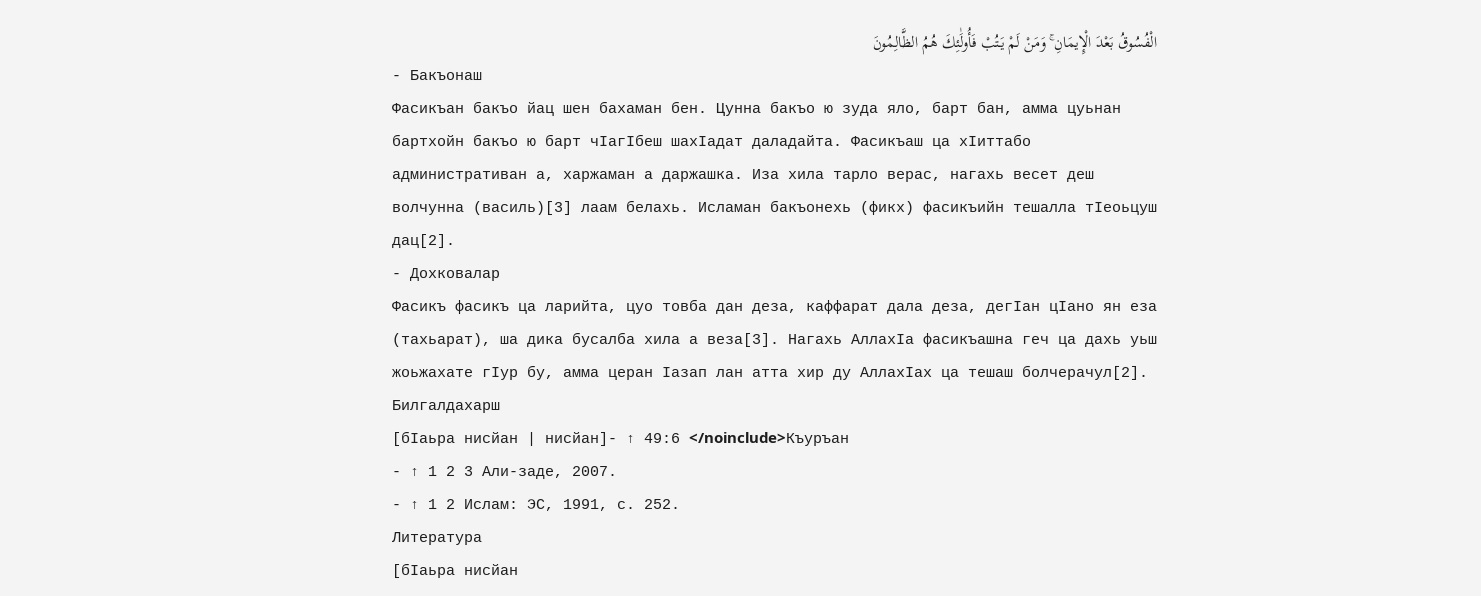الْفُسُوقُ بَعْدَ الْإِيمَانِ ۚ وَمَنْ لَمْ يَتُبْ فَأُولَٰئِكَ هُمُ الظَّالِمُونَ
- Бакъонаш
Фасикъан бакъо йац шен бахаман бен. Цунна бакъо ю зуда яло, барт бан, амма цуьнан бартхойн бакъо ю барт чIагIбеш шахIадат даладайта. Фасикъаш ца хIиттабо административан а, харжаман а даржашка. Иза хила тарло верас, нагахь весет деш волчунна (василь)[3] лаам белахь. Исламан бакъонехь (фикх) фасикъийн тешалла тIеоьцуш дац[2].
- Дохковалар
Фасикъ фасикъ ца ларийта, цуо товба дан деза, каффарат дала деза, дегIан цIано ян еза (тахьарат), ша дика бусалба хила а веза[3]. Нагахь АллахIа фасикъашна геч ца дахь уьш жоьжахате гIур бу, амма церан Iазап лан атта хир ду АллахIах ца тешаш болчерачул[2].
Билгалдахарш
[бӀаьра нисйан | нисйан]- ↑ 49:6 </noinclude>Къуръан
- ↑ 1 2 3 Али-заде, 2007.
- ↑ 1 2 Ислам: ЭС, 1991, с. 252.
Литература
[бӀаьра нисйан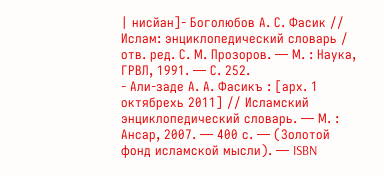| нисйан]- Боголюбов А. С. Фасик // Ислам: энциклопедический словарь / отв. ред. С. М. Прозоров. — М. : Наука, ГРВЛ, 1991. — С. 252.
- Али-заде А. А. Фасикъ : [арх. 1 октябрехь 2011] // Исламский энциклопедический словарь. — М. : Ансар, 2007. — 400 с. — (Золотой фонд исламской мысли). — ISBN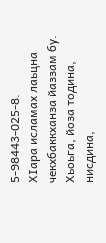5-98443-025-8.
ХӀара исламах лаьцна чекхбаккханза йаззам бу. Хьоьга, йоза тодина, нисдина,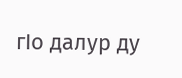гӀо далур ду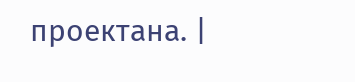проектана. |